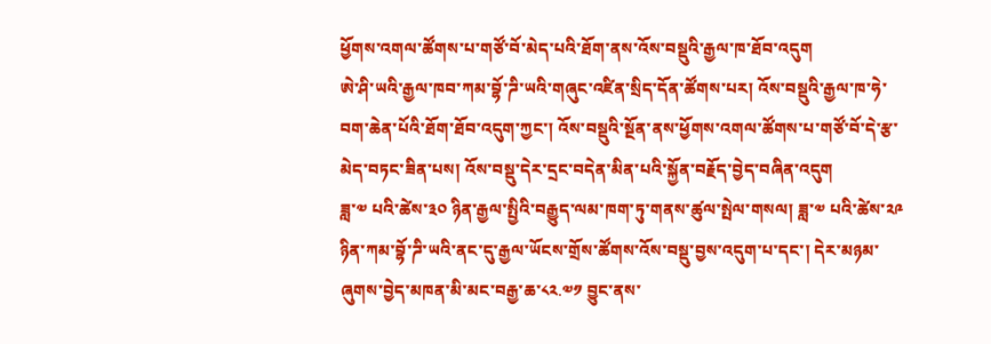ཕྱོགས་འགལ་ཚོགས་པ་གཙོ་བོ་མེད་པའི་ཐོག་ནས་འོས་བསྡུའི་རྒྱལ་ཁ་ཐོབ་འདུག
ཨེ་ཤི་ཡའི་རྒྱལ་ཁབ་ཀམ་བྷོ་ཌི་ཡའི་གཞུང་འཛིན་སྲིད་དོན་ཚོགས་པར། འོས་བསྡུའི་རྒྱལ་ཁ་ཧེ་བག་ཆེན་པོའི་ཐོག་ཐོབ་འདུག་ཀྱང་། འོས་བསྡུའི་སྔོན་ནས་ཕྱོགས་འགལ་ཚོགས་པ་གཙོ་བོ་དེ་རྩ་མེད་བཏང་ཟིན་པས། འོས་བསྡུ་དེར་དྲང་བདེན་མིན་པའི་སྐྱོན་བརྗོད་བྱེད་བཞིན་འདུག
ཟླ་༧ པའི་ཚེས་༣༠ ཉིན་རྒྱལ་སྤྱིའི་བརྒྱུད་ལམ་ཁག་ཏུ་གནས་ཚུལ་སྤེལ་གསལ། ཟླ་༧ པའི་ཚེས་༢༩ ཉིན་ཀམ་བྷོ་ཌི་ཡའི་ནང་དུ་རྒྱལ་ཡོངས་གྲོས་ཚོགས་འོས་བསྡུ་བྱས་འདུག་པ་དང་། དེར་མཉམ་ཞུགས་བྱེད་མཁན་མི་མང་བརྒྱ་ཆ་༨༢.༧༡ བྱུང་ནས་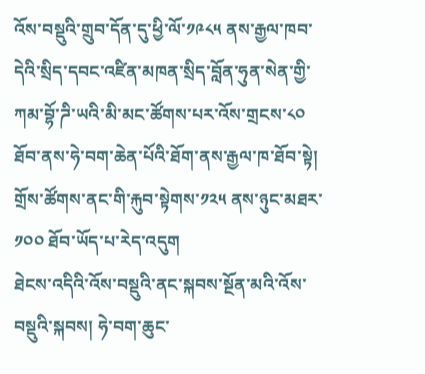འོས་བསྡུའི་གྲུབ་དོན་དུ་ཕྱི་ལོ་༡༩༨༥ ནས་རྒྱལ་ཁབ་དེའི་སྲིད་དབང་འཛིན་མཁན་སྲིད་བློན་ཧུན་སེན་གྱི་ཀམ་བྷོ་ཌི་ཡའི་མི་མང་ཚོགས་པར་འོས་གྲངས་༨༠ ཐོབ་ནས་ཧེ་བག་ཆེན་པོའི་ཐོག་ནས་རྒྱལ་ཁ་ཐོབ་སྟེ། གྲོས་ཚོགས་ནང་གི་རྐུབ་སྟེགས་༡༢༥ ནས་ཉུང་མཐར་༡༠༠ ཐོབ་ཡོད་པ་རེད་འདུག
ཐེངས་འདིའི་འོས་བསྡུའི་ནང་སྐབས་སྔོན་མའི་འོས་བསྡུའི་སྐབས། ཧེ་བག་ཆུང་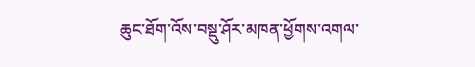ཆུང་ཐོག་འོས་བསྡུ་ཤོར་མཁན་ཕྱོགས་འགལ་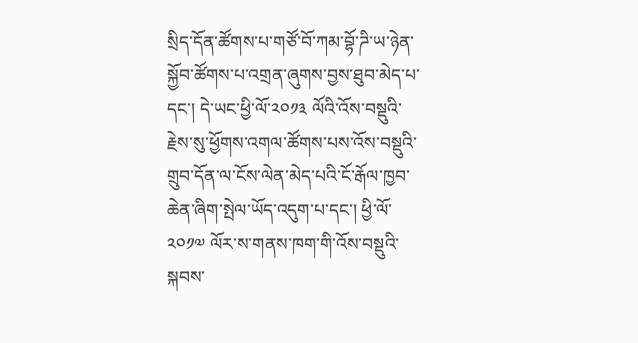སྲིད་དོན་ཚོགས་པ་གཙོ་བོ་ཀམ་བྷོ་ཌི་ཡ་ཉེན་སྐྱོབ་ཚོགས་པ་འགྲན་ཞུགས་བྱས་ཐུབ་མེད་པ་དང་། དེ་ཡང་ཕྱི་ལོ་༢༠༡༣ ལོའི་འོས་བསྡུའི་རྗེས་སུ་ཕྱོགས་འགལ་ཚོགས་པས་འོས་བསྡུའི་གྲུབ་དོན་ལ་ངོས་ལེན་མེད་པའི་ངོ་རྒོལ་ཁྱབ་ཆེན་ཞིག་སྤེལ་ཡོད་འདུག་པ་དང་། ཕྱི་ལོ་༢༠༡༧ ལོར་ས་གནས་ཁག་གི་འོས་བསྡུའི་སྐབས་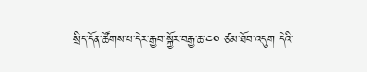སྲིད་དོན་ཚོགས་པ་དེར་རྒྱབ་སྐྱོར་བརྒྱ་ཆ་༤༠ ཙམ་ཐོབ་འདུག དེའི་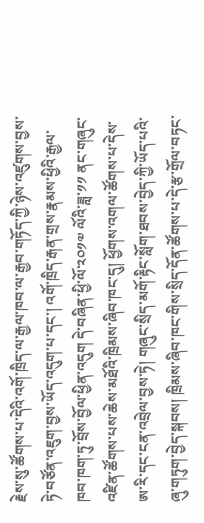རྗེས་སུ་ཚོགས་པ་དེའི་འགོ་ཁྲིད་ལ་རྒྱལ་ཁབ་ལ་རྒྱབ་གཏོད་ཀྱི་ཉེས་འཛུགས་བྱས་ཏེ་བཙོན་འཇུག་བྱས་ཡོད་འདུག་པ་དང་། འགོ་ཁྲིད་རྒན་གྲས་རྣམས་ཕྱིའི་རྒྱལ་ཁབ་ཁག་ཏུ་བྲོས་བྱོལ་ཕྱིན་འདུག དེ་བཞིན་ཕྱི་ལོ་༢༠༡༧ ལོའི་ཟླ་༡༡ ནང་གཞུང་འཛིན་ཚོགས་པས་ཆེས་མཐོའི་ཁྲིམས་ཞིབ་ཁང་དུ། ཕྱོགས་འགལ་ཚོགས་པ་དེས་ཨ་རི་དང་ངན་འབྲེལ་བྱས་ཏེ། གཞུང་སྲིད་མགོ་རྟིང་སློག་ཐབས་བྱེད་ཀྱི་ཡོད་པའི་ཞུ་གཏུག་བྱེད་སྐབས། ཁྲིམས་ཞིབ་ཁང་གིས་སྲིད་དོན་ཚོགས་པ་དེ་རྩ་གྲོལ་བཏང་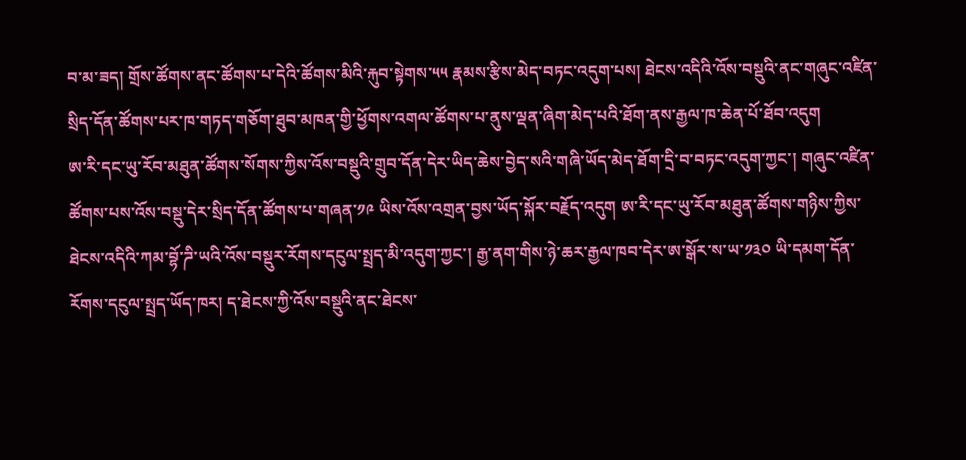བ་མ་ཟད། གྲོས་ཚོགས་ནང་ཚོགས་པ་དེའི་ཚོགས་མིའི་རྐུབ་སྟེགས་༥༥ རྣམས་རྩིས་མེད་བཏང་འདུག་པས། ཐེངས་འདིའི་འོས་བསྡུའི་ནང་གཞུང་འཛིན་སྲིད་དོན་ཚོགས་པར་ཁ་གཏད་གཅོག་ཐུབ་མཁན་གྱི་ཕྱོགས་འགལ་ཚོགས་པ་ནུས་ལྡན་ཞིག་མེད་པའི་ཐོག་ནས་རྒྱལ་ཁ་ཆེན་པོ་ཐོབ་འདུག
ཨ་རི་དང་ཡུ་རོབ་མཐུན་ཚོགས་སོགས་ཀྱིས་འོས་བསྡུའི་གྲུབ་དོན་དེར་ཡིད་ཆེས་བྱེད་སའི་གཞི་ཡོད་མེད་ཐོག་དྲི་བ་བཏང་འདུག་ཀྱང་། གཞུང་འཛིན་ཚོགས་པས་འོས་བསྡུ་དེར་སྲིད་དོན་ཚོགས་པ་གཞན་༡༩ ཡིས་འོས་འགྲན་བྱས་ཡོད་སྐོར་བརྗོད་འདུག ཨ་རི་དང་ཡུ་རོབ་མཐུན་ཚོགས་གཉིས་ཀྱིས་ཐེངས་འདིའི་ཀམ་བྷོ་ཌི་ཡའི་འོས་བསྡུར་རོགས་དངུལ་སྤྲད་མི་འདུག་ཀྱང་། རྒྱ་ནག་གིས་ཉེ་ཆར་རྒྱལ་ཁབ་དེར་ཨ་སྒོར་ས་ཡ་༡༣༠ ཡི་དམག་དོན་རོགས་དངུལ་སྤྲད་ཡོད་ཁར། ད་ཐེངས་ཀྱི་འོས་བསྡུའི་ནང་ཐེངས་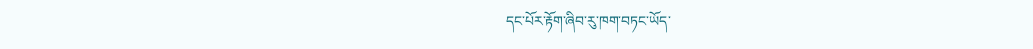དང་པོར་རྟོག་ཞིབ་རུ་ཁག་བཏང་ཡོད་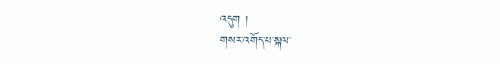འདུག །
གསར་འགོད་པ་སྐལ་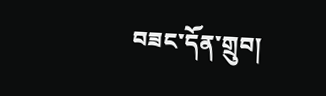བཟང་དོན་གྲུབ།